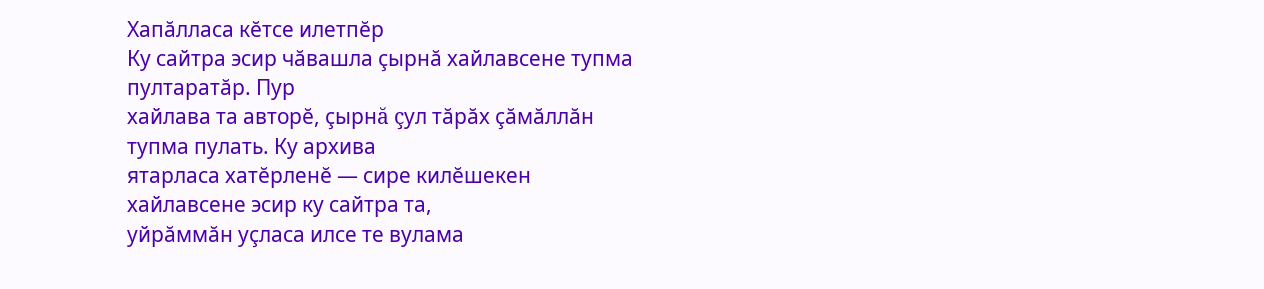Хапăлласа кĕтсе илетпĕр
Ку сайтра эсир чăвашла çырнă хайлавсене тупма пултаратăр. Пур
хайлава та авторĕ, çырнă çул тăрăх çăмăллăн тупма пулать. Ку архива
ятарласа хатĕрленĕ — сире килĕшекен хайлавсене эсир ку сайтра та,
уйрăммăн уçласа илсе те вулама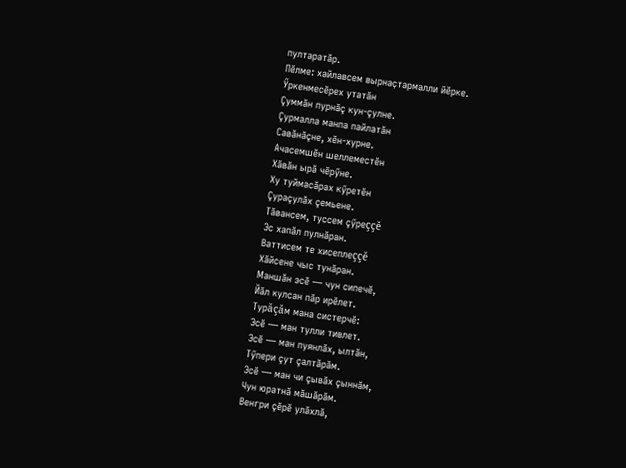пултаратăр.
Пӗлме: хайлавсем вырнаҫтармалли йӗрке.
Ӳркенмесĕрех утатăн
Çуммăн пурнăç кун-çулне.
Çурмалла манпа пайлатăн
Савăнăçне, хĕн-хурне.
Ачасемшĕн шеллеместĕн
Хăвăн ырă чĕрӳне.
Ху туймасăрах кӳретĕн
Çураçулăх çемьене.
Тăвансем, туссем çӳреççĕ
Эс хапăл пулнăран.
Ваттисем те хисеплеççĕ
Хăйсене чыс тунăран.
Маншăн эсĕ — чун сипечĕ,
Йăл кулсан пăр ирĕлет.
Турăçăм мана систерчĕ:
Эсĕ — ман тулли тивлет.
Эсĕ — ман пуянлăх, ылтăн,
Тӳпери çут çалтăрăм.
Эсĕ — ман чи çывăх çыннăм,
Чун юратнă мăшăрăм.
Венгри çĕрĕ улăхлă,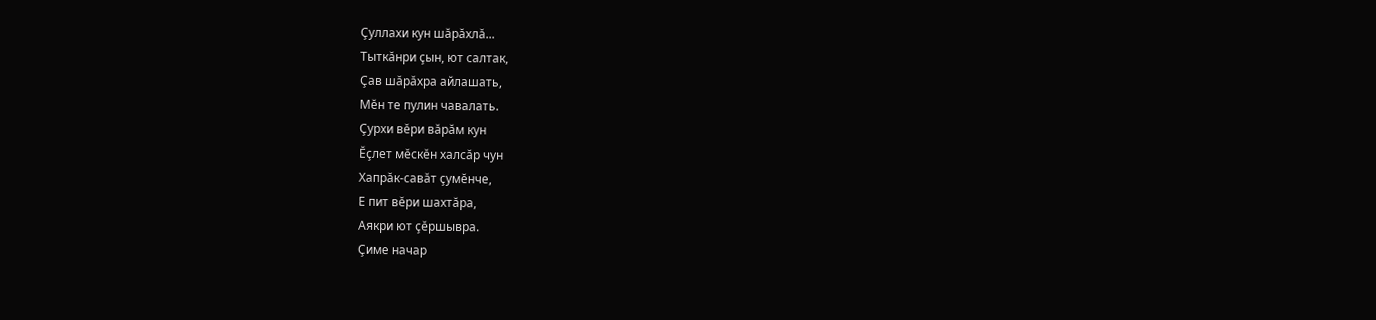Çуллахи кун шăрăхлă...
Тыткăнри çын, ют салтак,
Çав шăрăхра айлашать,
Мĕн те пулин чавалать.
Çурхи вĕри вăрăм кун
Ĕçлет мĕскĕн халсăр чун
Хапрăк-савăт çумĕнче,
Е пит вĕри шахтăра,
Аякри ют çĕршывра.
Çиме начар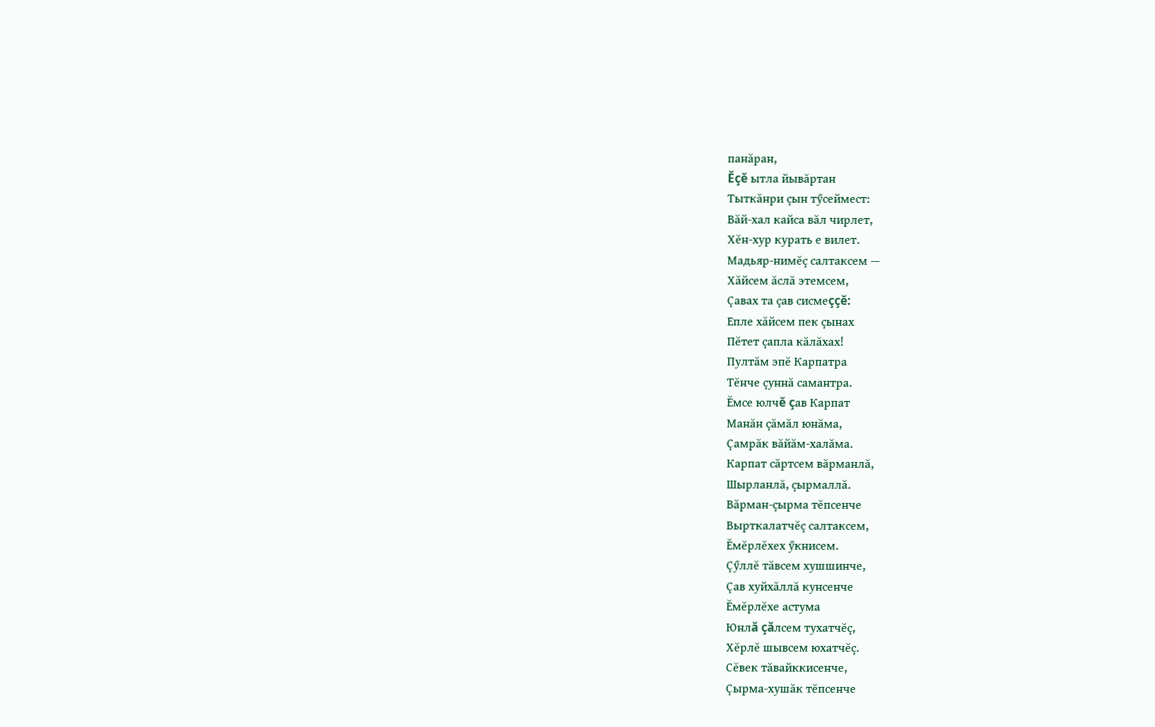панăран,
Ĕçĕ ытла йывăртан
Тыткăнри çын тӳсеймест:
Вăй-хал кайса вăл чирлет,
Хĕн-хур курать е вилет.
Мадьяр-нимĕç салтаксем —
Хăйсем ăслă этемсем,
Çавах та çав сисмеççĕ:
Епле хăйсем пек çынах
Пĕтет çапла кăлăхах!
Пултăм эпĕ Карпатра
Тĕнче çуннă самантра.
Ĕмсе юлчĕ çав Карпат
Манăн çăмăл юнăма,
Çамрăк вăйăм-халăма.
Карпат сăртсем вăрманлă,
Шырланлă, çырмаллă.
Вăрман-çырма тĕпсенче
Вырткалатчĕç салтаксем,
Ĕмĕрлĕхех ӳкнисем.
Çӳллĕ тăвсем хушшинче,
Çав хуйхăллă кунсенче
Ĕмĕрлĕхе астума
Юнлă çăлсем тухатчĕç,
Хĕрлĕ шывсем юхатчĕç.
Сĕвек тăвайккисенче,
Çырма-хушăк тĕпсенче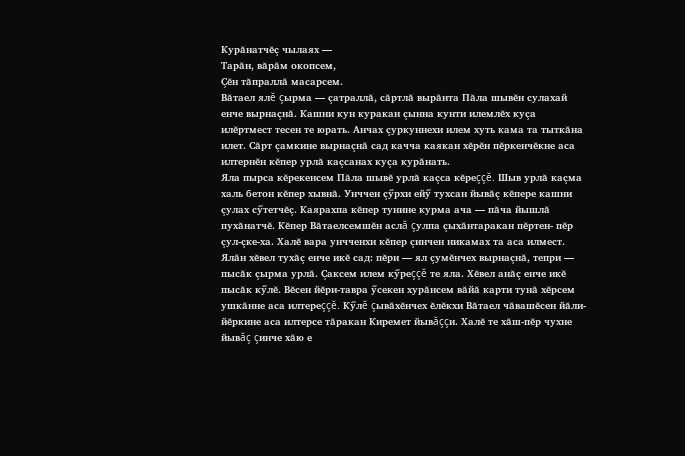Курăнатчĕç чылаях —
Тарăн, вăрăм окопсем,
Çĕн тăпраллă масарсем.
Вăтаел ялĕ çырма — çатраллă, сăртлă вырăнта Пăла шывĕн сулахай енче вырнаçнă. Кашни кун куракан çынна кунти илемлĕх куçа илĕртмест тесен те юрать. Анчах çуркуннехи илем хуть кама та тыткăна илет. Сăрт çамкине вырнаçнă сад качча каякан хĕрĕн пĕркенчĕкне аса илтернĕн кĕпер урлă каçсанах куçа курăнать.
Яла пырса кĕрекенсем Пăла шывĕ урлă каçса кĕреççĕ. Шыв урлă каçма халь бетон кĕпер хывнă. Унччен çӳрхи ейӳ тухсан йывăç кĕпере кашни çулах сӳтетчĕç. Каярахпа кĕпер тунине курма ача — пăча йышлă пухăнатчĕ. Кĕпер Вăтаелсемшĕн аслă çулпа çыхăнтаракан пĕртен- пĕр çул-çке-ха. Халĕ вара унчченхи кĕпер çинчен никамах та аса илмест.
Ялăн хĕвел тухăç енче икĕ сад: пĕри — ял çумĕнчех вырнаçнă, тепри — пысăк çырма урлă. Çаксем илем кӳреççĕ те яла. Хĕвел анăç енче икĕ пысăк кӳлĕ. Вĕсен йĕри-тавра ӳсекен хурăнсем вăйă карти тунă хĕрсем ушкăнне аса илтереççĕ. Кӳлĕ çывăхĕнчех ĕлĕкхи Вăтаел чăвашĕсен йăли-йĕркине аса илтерсе тăракан Киремет йывăççи. Халĕ те хăш-пĕр чухне йывăç çинче хăю е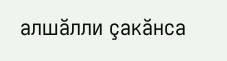алшăлли çакăнса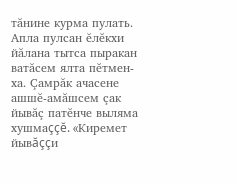тăнине курма пулать. Апла пулсан ĕлĕкхи йăлана тытса пыракан ватăсем ялта пĕтмен-ха. Çамрăк ачасене ашшĕ-амăшсем çак йывăç патĕнче выляма хушмаççĕ. «Киремет йывăççи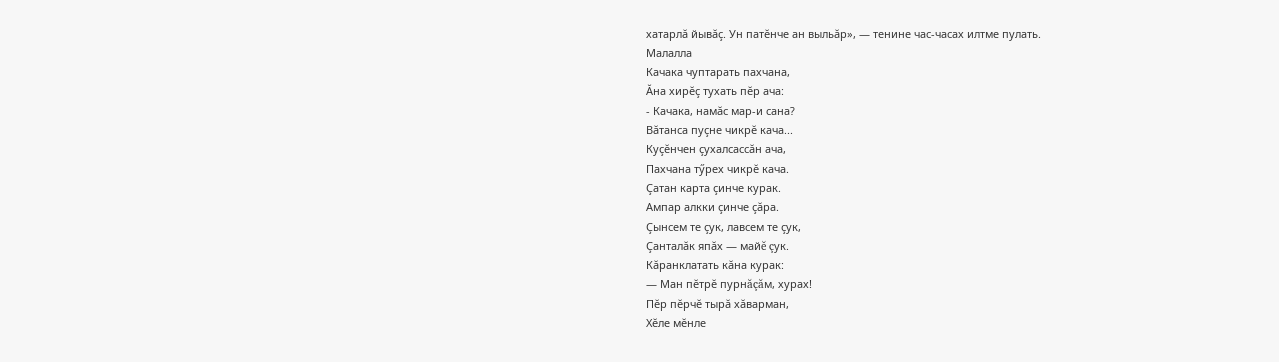хатарлă йывăç. Ун патĕнче ан выльăр», — тенине час-часах илтме пулать.
Малалла
Качака чуптарать пахчана,
Ăна хирĕç тухать пĕр ача:
- Качака, намăс мар-и сана?
Вăтанса пуçне чикрĕ кача...
Куçĕнчен çухалсассăн ача,
Пахчана тӳрех чикрĕ кача.
Çатан карта çинче курак.
Ампар алкки çинче çăра.
Çынсем те çук, лавсем те çук,
Çанталăк япăх — майĕ çук.
Кăранклатать кăна курак:
— Ман пĕтрĕ пурнăçăм, хурах!
Пĕр пĕрчĕ тырă хăварман,
Хĕле мĕнле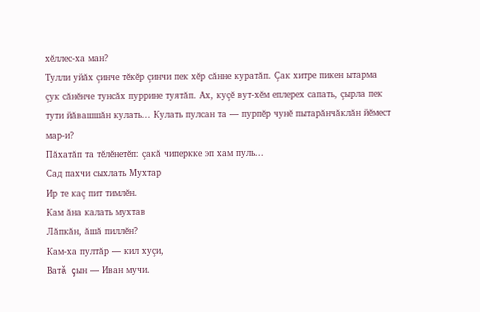хĕллес-ха ман?
Тулли уйăх çинче тĕкĕр çинчи пек хĕр сăнне куратăп. Çак хитре пикен ытарма çук сăнĕнче тунсăх пуррине туятăп. Ах, куçĕ вут-хĕм еплерех сапать, çырла пек тути йăвашшăн кулать... Кулать пулсан та — пурпĕр чунĕ пытарăнчăклăн йĕмест мар-и?
Пăхатăп та тĕлĕнетĕп: çакă чиперкке эп хам пуль...
Сад пахчи сыхлать Мухтар
Ир те каç пит тимлĕн.
Кам ăна калать мухтав
Лăпкăн, ăшă пиллĕн?
Кам-ха пултăр — кил хуçи,
Ватă çын — Иван мучи.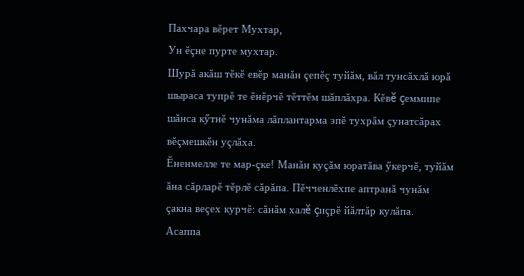Пахчара вĕрет Мухтар,
Ун ĕçне пурте мухтар.
Шурă акăш тĕкĕ евĕр манăн çепĕç туйăм, вăл тунсăхлă юрă шыраса тупрĕ те ĕнĕрчĕ тĕттĕм шăплăхра. Кĕвĕ çеммипе шăнса кӳтнĕ чунăма лăплантарма эпĕ тухрăм çунатсăрах вĕçмешкĕн уçлăха.
Ĕненмелле те мар-çке! Манăн куçăм юратăва ӳкерчĕ, туйăм ăна сăрларĕ тĕрлĕ сăрăпа. Пĕчченлĕхпе аптранă чунăм çакна веçех курчĕ: сăнăм халĕ çиçрĕ йăлтăр кулăпа.
Асаппа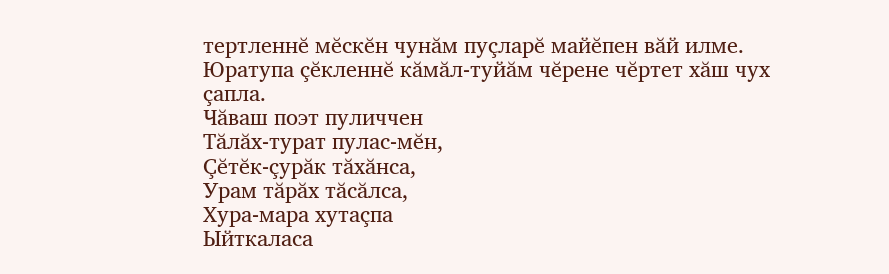тертленнĕ мĕскĕн чунăм пуçларĕ майĕпен вăй илме. Юратупа çĕкленнĕ кăмăл-туйăм чĕрене чĕртет хăш чух çапла.
Чăваш поэт пуличчен
Тăлăх-турат пулас-мĕн,
Çĕтĕк-çурăк тăхăнса,
Урам тăрăх тăсăлса,
Хура-мара хутаçпа
Ыйткаласа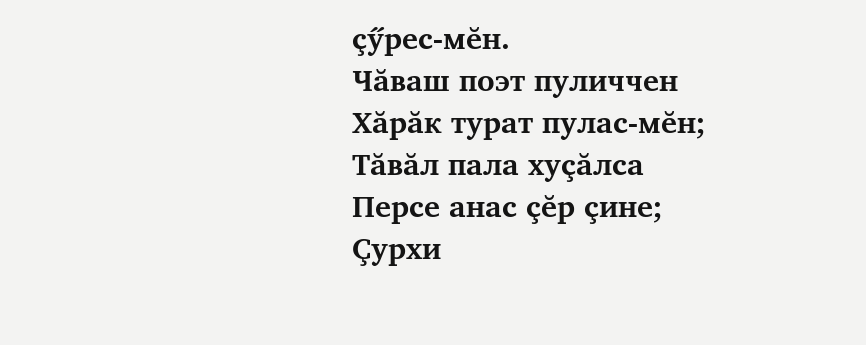çӳрес-мĕн.
Чăваш поэт пуличчен
Хăрăк турат пулас-мĕн;
Тăвăл пала хуçăлса
Персе анас çĕр çине;
Çурхи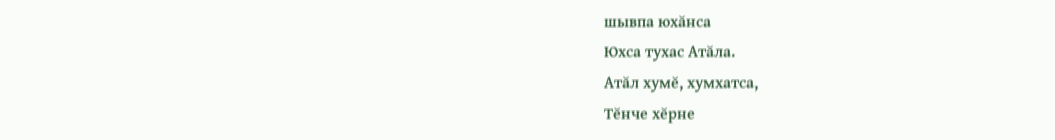шывпа юхăнса
Юхса тухас Атăла.
Атăл хумĕ, хумхатса,
Тĕнче хĕрне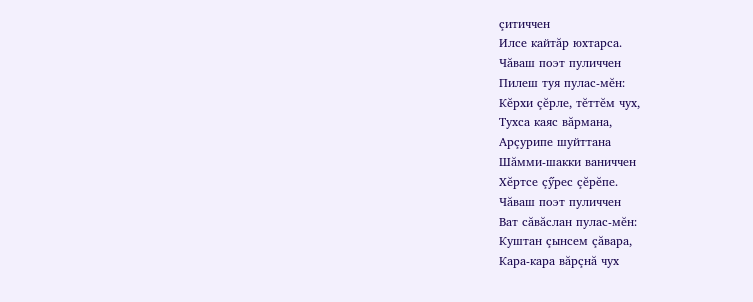çитиччен
Илсе кайтăр юхтарса.
Чăваш поэт пуличчен
Пилеш туя пулас-мĕн:
Кĕрхи çĕрле, тĕттĕм чух,
Тухса каяс вăрмана,
Арçурипе шуйттана
Шăмми-шакки ваниччен
Хĕртсе çӳрес çĕрĕпе.
Чăваш поэт пуличчен
Ват сăвăслан пулас-мĕн:
Куштан çынсем çăвара,
Кара-кара вăрçнă чух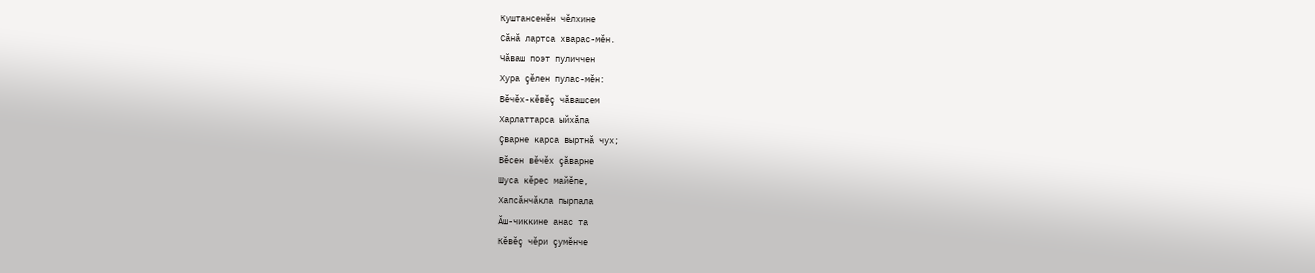Куштансенĕн чĕлхине
Сăнă лартса хварас-мĕн.
Чăваш поэт пуличчен
Хура çĕлен пулас-мĕн:
Вĕчĕх-кĕвĕç чăвашсем
Харлаттарса ыйхăпа
Çварне карса выртнă чух;
Вĕсен вĕчĕх çăварне
Шуса кĕрес майĕпе,
Хапсăнчăкла пырпала
Ăш-чиккине анас та
Кĕвĕç чĕри çумĕнче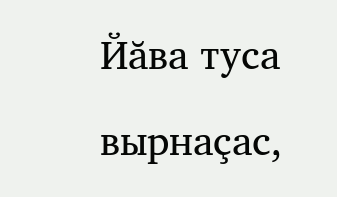Йăва туса вырнаçас,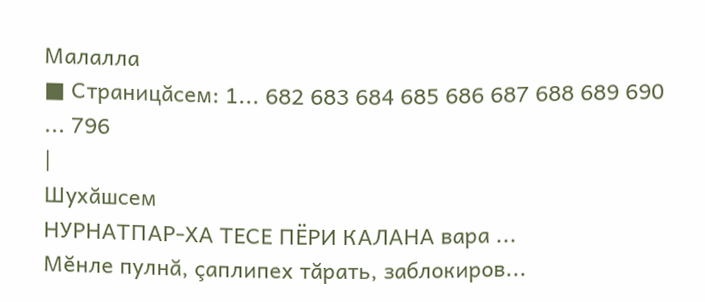Малалла
■ Страницăсем: 1... 682 683 684 685 686 687 688 689 690 ... 796
|
Шухăшсем
НУРНАТПАР-ХА ТЕСЕ ПЁРИ КАЛАНА вара ...
Мĕнле пулнă, çаплипех тăрать, заблокиров...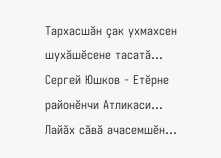Тархасшăн çак ухмахсен шухăшĕсене тасатă...
Сергей Юшков - Етĕрне районĕнчи Атликаси...
Лайăх сăвă ачасемшĕн...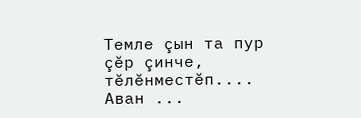Темле çын та пур çĕр çинче, тĕлĕнместĕп....
Аван ...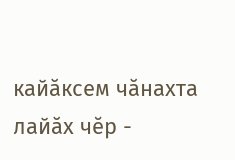кайăксем чăнахта лайăх чĕр -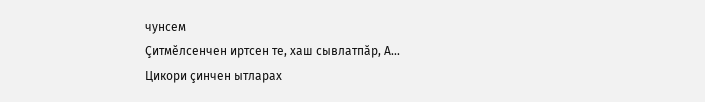чунсем
Çитмĕлсенчен иртсен те, хаш сывлатпăр, А...
Цикори çинчен ытларах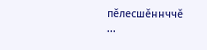пĕлесшĕннччĕ ...